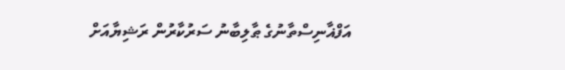އަފްޣާނިސްތާނުގެ ޠާލިބާނު ސަރުކާރުން ރަޝިޔާއަށް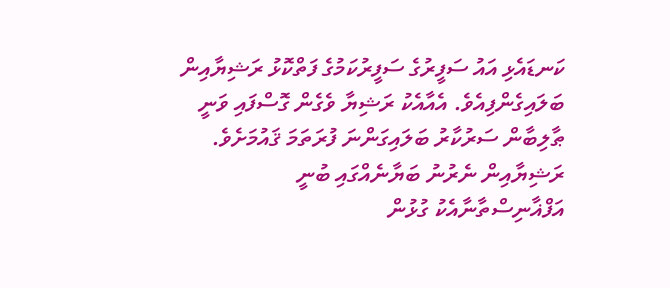ކަނޑައެޅި އައު ސަފީރުގެ ސަފީރުކަމުގެ ފަތްކޮޅު ރަޝިޔާއިން ބަލައިގެންފިއެވެ. އެއާއެކު ރަޝިޔާ ވެގެން ގޮސްފައި ވަނީ ޠާލިބާން ސަރުކާރު ބަލައިގަންނަ ފުރަތަމަ ޤައުމަށެވެ.
ރަޝިޔާއިން ނެރުނު ބަޔާނެއްގައި ބުނީ އަފްޣާނިސްތާނާއެކު ގުޅުން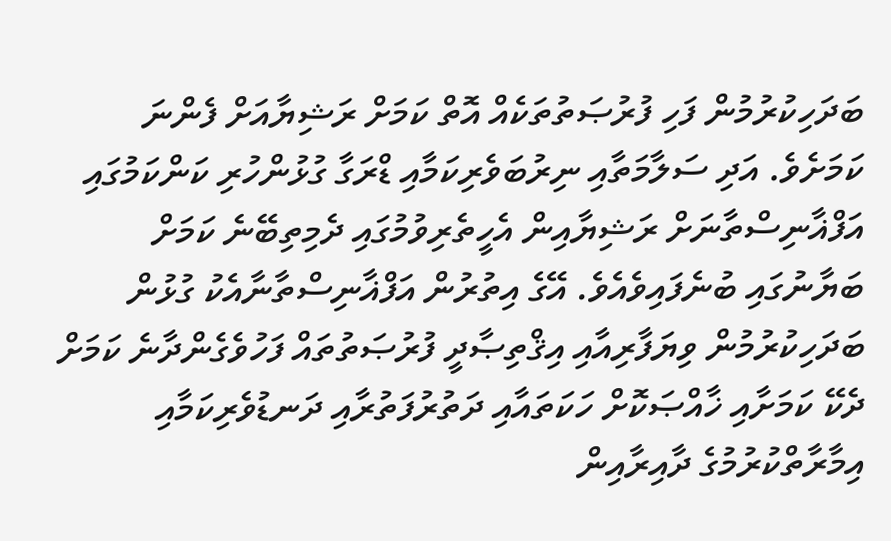ބަދަހިކުރުމުން ފަހި ފުރުޞަތުތަކެއް އޮތް ކަމަށް ރަޝިޔާއަށް ފެންނަ ކަމަށެވެ. އަދި ސަލާމަތާއި ނިރުބަވެރިކަމާއި ޑްރަގާ ގުޅުންހުރި ކަންކަމުގައި އަފްޣާނިސްތާނަށް ރަޝިޔާއިން އެހީތެރިވުމުގައި ދެމިތިބޭނެ ކަމަށް ބަޔާނުގައި ބުނެފައިވެއެވެ. އޭގެ އިތުރުން އަފްޣާނިސްތާނާއެކު ގުޅުން ބަދަހިކުރުމުން ވިޔަފާރިއާއި އިޤްތިޞާދީ ފުރުޞަތުތައް ފަހުވެގެންދާނެ ކަމަށް ދެކޭ ކަމަށާއި ޚާއްޞަކޮށް ހަކަތައާއި ދަތުރުފަތުރާއި ދަނޑުވެރިކަމާއި އިމާރާތްކުރުމުގެ ދާއިރާއިން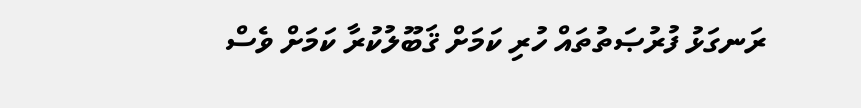ރަނގަޅު ފުރުޞަތުތައް ހުރި ކަމަށް ޤަބޫލުކުރާ ކަމަށް ވެސް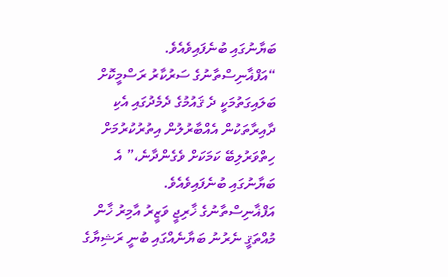ބަޔާނުގައި ބުނެފައިވެއެވެ.
“އަފްޣާނިސްތާނުގެ ސަރުކާރު ރަސްމީކޮށް ބަލައިގަތުމަކީ ދެ ޤައުމުގެ ދެމެދުގައި އެކި ދާއިރާތަކުން އެއްބާރުލުން އިތުރުކުރުމަށް ހިތްވަރުލިބޭ ކަމަކަށް ވެގެންދާނެ،” އެ ބަޔާނުގައި ބުނެފައިވެއެވެ.
އަފްޣާނިސްތާނުގެ ޚާރިޖީ ވަޒީރު އާމިރު ޚާން މުއްތަޤީ ނެރުނު ބަޔާނެއްގައި ބުނީ ރަޝިޔާގެ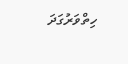ހިތްވަރުގަދަ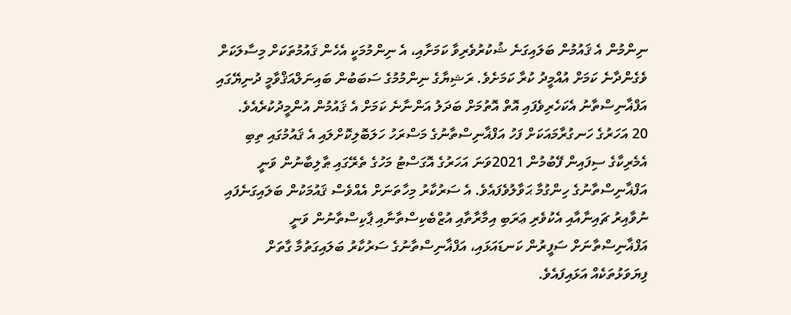ނިންމުން އެ ޤައުމުން ބަލައިގަނެ ޝުކުރުވެރިވާ ކަމަށާއި، އެ ނިންމުމަކީ އެހެން ޤައުމުތަކަށް މިސާލަކަށް ވެގެންދާނެ ކަމަށް އުއްމީދު ކުރާ ކަމަށެވެ. ރަޝިޔާގެ ނިންމުމުގެ ސަބަބުން ބައިނަލްއަޤްވާމީ ދުނިޔޭގައި އަފްޣާނިސްތާނު އެކަހެރިވެފައި އޮތް އޮތުމަށް ބަދަލު އަންނާނެ ކަމަށް އެ ޤައުމުން އުންމީދުކުރެއެވެ.
20 އަހަރުގެ ހަނގުރާމައަކަށް ފަހު އަފްޣާނިސްތާނުގެ މަސްރަހު ހަލަބޮލިކޮށްލައި އެ ޤައުމުގައި ތިބި އެމެރިކާގެ ސިފައިން ފޭބުމުން 2021ވަނަ އަހަރުގެ އޮގަސްޓު މަހުގެ ތެރޭގައި ޠާލިބާނުން ވަނީ އަފްޣާނިސްތާނުގެ ހިންގުމާ ޙަވާލުވެފައެވެ. އެ ސަރުކާރު މިހާތަނަށް އެއްވެސް ޤައުމަކުން ބަލައިގަނެފައި ނުވާއިރު ޗައިނާއާއި އެކުވެރި ޢަރަބި އިމާރާތާއި އުޒްބެކިސްތާނާއި ޕާކިސްތާނުން ވަނީ އަފްޣާނިސްތާނަށް ސަފީރުން ކަނޑައަޅައި، އަފްޣާނިސްތާނުގެ ސަރުކާރު ބަލައިގަތުމާ ގާތަށް ފިޔަވަޅުތަކެއް އަޅައިފައެވެ.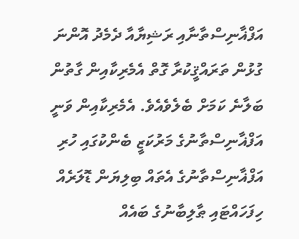އަފްޣާނިސްތާނާއި ރަޝިޔާއާ ދެމެދު އޮންނަ ގުޅުން ތަރައްޤީކުރާ ގޮތް އެމެރިކާއިން ގާތުން ބަލާނެ ކަމަށް ބެލެވެއެވެ. އެމެރިކާއިން ވަނީ އަފްޣާނިސްތާނުގެ މަރުކަޒީ ބެންކުގައި ހުރި އަފްޣާނިސްތާނުގެ އެތައް ބިލިޔަން ޑޮލަރެއް ހިފަހައްޓައި ޠާލިބާނުގެ ބައެއް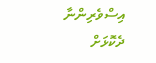އިސްވެރިންނާ ދެކޮޅަށް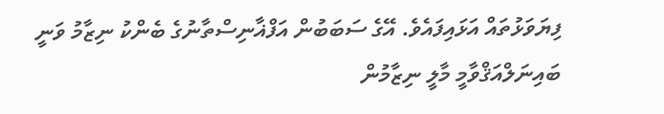ފިޔަވަޅުތައް އަޅައިފައެވެ. އޭގެ ސަބަބުން އަފްޣާނިސްތާނުގެ ބެންކު ނިޒާމު ވަނީ ބައިނަލްއަޤްވާމީ މާލީ ނިޒާމުން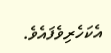އެކަހެރިވެފައެވެ.